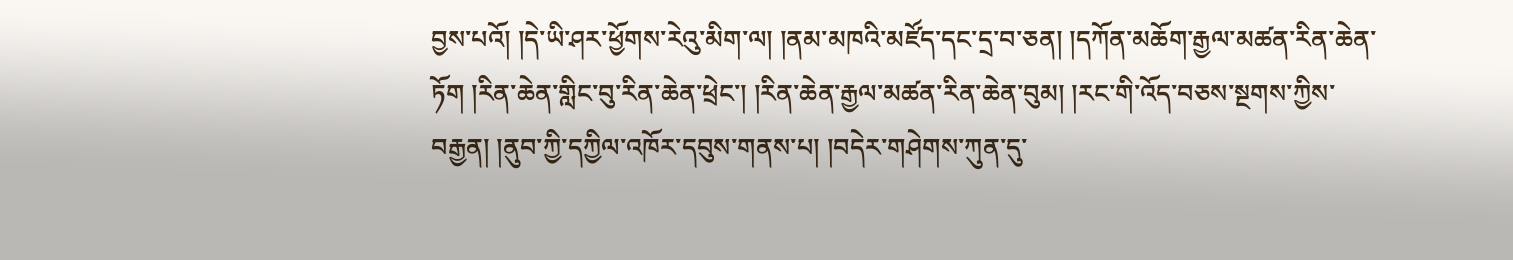བྱས་པའོ། །དེ་ཡི་ཤར་ཕྱོགས་རེའུ་མིག་ལ། །ནམ་མཁའི་མཛོད་དང་དྲ་བ་ཅན། །དཀོན་མཆོག་རྒྱལ་མཚན་རིན་ཆེན་ཏོག །རིན་ཆེན་གླིང་བུ་རིན་ཆེན་ཕྲེང་། །རིན་ཆེན་རྒྱལ་མཚན་རིན་ཆེན་བུམ། །རང་གི་འོད་བཅས་སྔགས་ཀྱིས་བརྒྱན། །ནུབ་ཀྱི་དཀྱིལ་འཁོར་དབུས་གནས་པ། །བདེར་གཤེགས་ཀུན་དུ་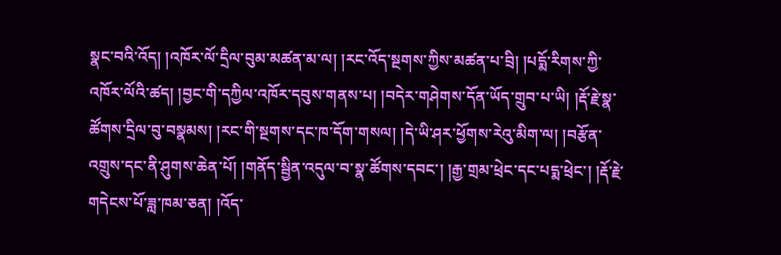སྣང་བའི་འོད། །འཁོར་ལོ་དྲིལ་བུམ་མཚན་མ་ལ། །རང་འོད་སྔགས་ཀྱིས་མཚན་པ་བྲི། །པདྨོ་རིགས་ཀྱི་འཁོར་ལོའི་ཚད། །བྱང་གི་དཀྱིལ་འཁོར་དབུས་གནས་པ། །བདེར་གཤེགས་དོན་ཡོད་གྲུབ་པ་ཡི། །རྡོ་རྗེ་སྣ་ཚོགས་དྲིལ་བུ་བསྣམས། །རང་གི་སྔགས་དང་ཁ་དོག་གསལ། །དེ་ཡི་ཤར་ཕྱོགས་རེའུ་མིག་ལ། །བརྩོན་འགྲུས་དང་ནི་ཤུགས་ཆེན་པོ། །གནོད་སྦྱིན་འདུལ་བ་སྣ་ཚོགས་དབང་། །རྒྱ་གྲམ་ཕྲེང་དང་པདྨ་ཕྲེང་། །རྡོ་རྗེ་གདེངས་པོ་ཟླ་ཁམ་ཅན། །འོད་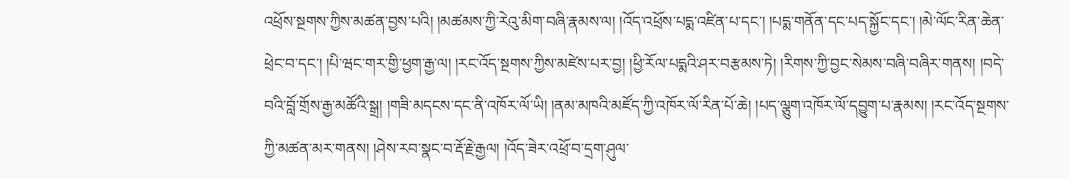འཕྲོས་སྔགས་ཀྱིས་མཚན་བྱས་པའི། །མཚམས་ཀྱི་རེའུ་མིག་བཞི་རྣམས་ལ། །འོད་འཕྲོས་པདྨ་འཛིན་པ་དང་། །པདྨ་གནོན་དང་པད་སྐྱོང་དང་། །མེ་ལོང་རིན་ཆེན་ཕྲེང་བ་དང་། །པི་ཝང་གར་གྱི་ཕྱག་རྒྱ་ལ། །རང་འོད་སྔགས་ཀྱིས་མཛེས་པར་བྱ། །ཕྱི་རོལ་པདྨའི་ཤར་བརྩམས་ཏེ། །རིགས་ཀྱི་བྱང་སེམས་བཞི་བཞིར་གནས། །བདེ་བའི་བློ་གྲོས་རྒྱ་མཚོའི་སྒྲ། །གཟི་མདངས་དང་ནི་འཁོར་ལོ་ཡི། །ནམ་མཁའི་མཛོད་ཀྱི་འཁོར་ལོ་རིན་པོ་ཆེ། །པད་ལྕུག་འཁོར་ལོ་དབྱུག་པ་རྣམས། །རང་འོད་སྔགས་ཀྱི་མཚན་མར་གནས། །ཤེས་རབ་སྣང་བ་རྡོ་རྗེ་རྒྱལ། །འོད་ཟེར་འཕྲོ་བ་དྲག་ཤུལ་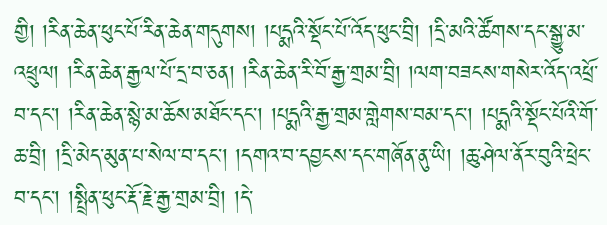གྱི། །རིན་ཆེན་ཕུང་པོ་རིན་ཆེན་གདུགས། །པདྨའི་སྡོང་པོ་འོད་ཕུང་བྲི། །དྲི་མའི་ཚོགས་དང་སྒྱུ་མ་འཕྲུལ། །རིན་ཆེན་རྒྱལ་པོ་དྲ་བ་ཅན། །རིན་ཆེན་རི་བོ་རྒྱ་གྲམ་བྲི། །ལག་བཟངས་གསེར་འོད་འཕྲོ་བ་དང་། །རིན་ཆེན་སྙེ་མ་ཆོས་མཐོང་དང་། །པདྨའི་རྒྱ་གྲམ་གླེགས་བམ་དང་། །པདྨའི་སྡོང་པོའི་གོ་ཆ་བྲི། །དྲི་མེད་མུན་པ་སེལ་བ་དང་། །དགའ་བ་དབྱངས་དང་གཞོན་ནུ་ཡི། །ཆུ་ཤེལ་ནོར་བུའི་ཕྲེང་བ་དང་། །སྤྲིན་ཕུང་རྡོ་རྗེ་རྒྱ་གྲམ་བྲི། །དེ་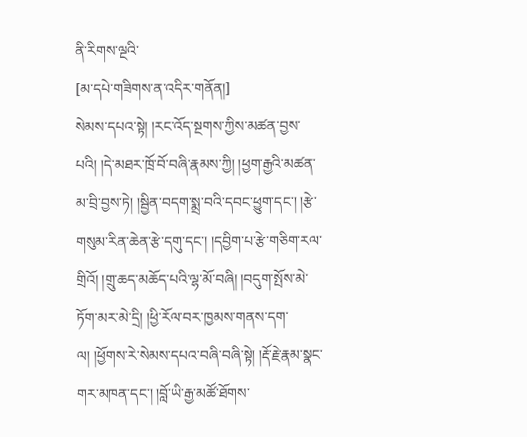ནི་རིགས་ལྔའི་
[མ་དཔེ་གཟིགས་ན་འདིར་གནོན།]
སེམས་དཔའ་སྟེ། །རང་འོད་སྔགས་ཀྱིས་མཚན་བྱས་པའི། །དེ་མཐར་ཁྲོ་བོ་བཞི་རྣམས་ཀྱི། །ཕྱག་རྒྱའི་མཚན་མ་བྲི་བྱས་ཏེ། །སྦྱིན་བདག་སྨྲ་བའི་དབང་ཕྱུག་དང་། །རྩེ་གསུམ་རིན་ཆེན་རྩེ་དགུ་དང་། །དབྱིག་པ་རྩེ་གཅིག་རལ་གྲིའོ། །གྲུ་ཆད་མཆོད་པའི་ལྷ་མོ་བཞི། །བདུག་སྤོས་མེ་ཏོག་མར་མེ་དྲི། །ཕྱི་རོལ་བར་ཁྱམས་གནས་དག་ལ། །ཕྱོགས་རེ་སེམས་དཔའ་བཞི་བཞི་སྟེ། །རྡོ་རྗེ་རྣམ་སྣང་གར་མཁན་དང་། །བློ་ཡི་རྒྱ་མཚོ་ཐོགས་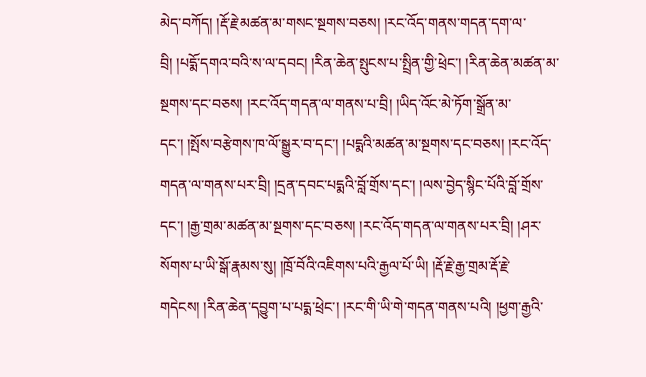མེད་བཀོད། །རྡོ་རྗེ་མཚན་མ་གསང་སྔགས་བཅས། །རང་འོད་གནས་གདན་དག་ལ་བྲི། །པདྨོ་དགའ་བའི་ས་ལ་དབང། །རིན་ཆེན་སྤུངས་པ་སྤྲིན་གྱི་ཕྲེང་། །རིན་ཆེན་མཚན་མ་སྔགས་དང་བཅས། །རང་འོད་གདན་ལ་གནས་པ་བྲི། །ཡིད་འོང་མེ་ཏོག་སྒྲོན་མ་དང་། །སྤོས་བརྩེགས་ཁ་ལོ་སྒྱུར་བ་དང་། །པདྨའི་མཚན་མ་སྔགས་དང་བཅས། །རང་འོད་གདན་ལ་གནས་པར་བྲི། །དྲན་དབང་པདྨའི་བློ་གྲོས་དང་། །ལས་བྱེད་སྙིང་པོའི་བློ་གྲོས་དང་། །རྒྱ་གྲམ་མཚན་མ་སྔགས་དང་བཅས། །རང་འོད་གདན་ལ་གནས་པར་བྲི། །ཤར་སོགས་པ་ཡི་སྒོ་རྣམས་སུ། །ཁྲོ་བོའི་འཇིགས་པའི་རྒྱལ་པོ་ཡི། །རྡོ་རྗེ་རྒྱ་གྲམ་རྡོ་རྗེ་གདེངས། །རིན་ཆེན་དབྱུག་པ་པདྨ་ཕྲེང་། །རང་གི་ཡི་གེ་གདན་གནས་པའི། །ཕྱག་རྒྱའི་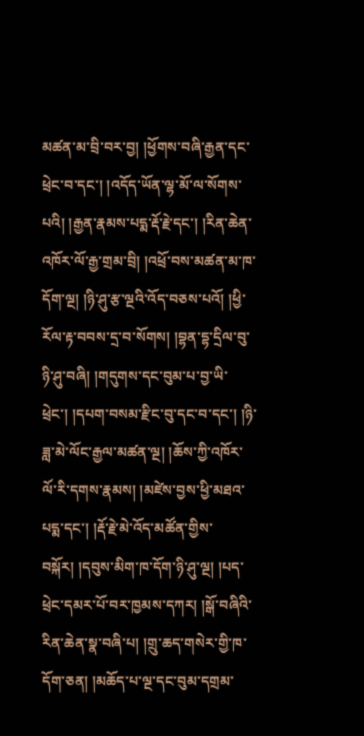མཚན་མ་བྲི་བར་བྱ། །ཕྱོགས་བཞི་རྒྱན་དང་ཕྲེང་བ་དང་། །འདོད་ཡོན་ལྷ་མོ་ལ་སོགས་པའི། །རྒྱན་རྣམས་པདྨ་རྡོ་རྗེ་དང་། །རིན་ཆེན་འཁོར་ལོ་རྒྱ་གྲམ་བྲི། །འཕྲོ་བས་མཚན་མ་ཁ་དོག་ལྔ། །ཉི་ཤུ་རྩ་ལྔའི་འོད་བཅས་པའོ། །ཕྱི་རོལ་རྟ་བབས་དྲ་བ་སོགས། །བྷན་དྷ་དྲིལ་བུ་ཉི་ཤུ་བཞི། །གདུགས་དང་བུམ་པ་བྱ་ཡི་ཕྲེང་། །དཔག་བསམ་རྫིང་བུ་དང་བ་དང་། །ཉི་ཟླ་མེ་ལོང་རྒྱལ་མཚན་ལྔ། །ཆོས་ཀྱི་འཁོར་ལོ་རི་དགས་རྣམས། །མཛེས་བྱས་ཕྱི་མཐའ་པདྨ་དང་། །རྡོ་རྗེ་མེ་འོད་མཚོན་གྱིས་བསྐོར། །དབུས་མིག་ཁ་དོག་ཉི་ཤུ་ལྔ། །པད་ཕྲེང་དམར་པོ་བར་ཁྱམས་དཀར། །སྒོ་བཞིའི་རིན་ཆེན་སྣ་བཞི་པ། །གྲུ་ཆད་གསེར་གྱི་ཁ་དོག་ཅན། །མཆོད་པ་ལྔ་དང་བུམ་དགྲམ་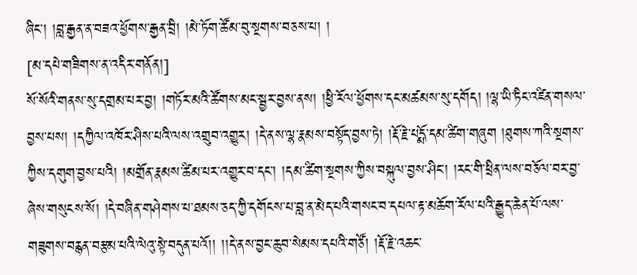ཞིང་། །བླ་རྒྱན་ན་བཟའ་ཕྱོགས་རྒྱན་བྲི། །མེ་ཏོག་ཚོམ་བུ་སྔགས་བཅས་པ། །
[མ་དཔེ་གཟིགས་ན་འདིར་གནོན།]
སོ་སོའི་གནས་སུ་དགྲམ་པར་བྱ། །གཏོར་མའི་ཚོགས་མང་སྦྱར་བྱས་ནས། །ཕྱི་རོལ་ཕྱོགས་དང་མཚམས་སུ་དགོད། །ལྷ་ཡི་ཏིང་འཛིན་གསལ་བྱས་པས། །དཀྱིལ་འཁོར་ཤིས་པའི་ལས་འགྲུབ་འགྱུར། །དེ་ནས་ལྷ་རྣམས་བསྟོད་བྱས་ཏེ། །རྡོ་རྗེ་པདྨོ་དམ་ཚིག་གཞུག །ཐུགས་ཀའི་སྔགས་ཀྱིས་དགུག་བྱས་པའི། །མགྲོན་རྣམས་ཚིམ་པར་འགྱུར་བ་དང་། །དམ་ཚིག་སྔགས་ཀྱིས་བསྐུལ་བྱས་ཤིང་། །རང་གི་ཕྲིན་ལས་བཅོལ་བར་བྱ་ཞེས་གསུངས་སོ། །དེ་བཞིན་གཤེགས་པ་ཐམས་ཅད་ཀྱི་དགོངས་པ་བླ་ན་མེད་པའི་གསང་བ་དཔལ་རྟ་མཆོག་རོལ་པའི་རྒྱུད་ཆེན་པོ་ལས་གཟུགས་བརྙན་བརྩམ་པའི་ལེའུ་སྟེ་བདུན་པའོ།། །།དེ་ནས་བྱང་ཆུབ་སེམས་དཔའི་གཙོ། །རྡོ་རྗེ་འཆང་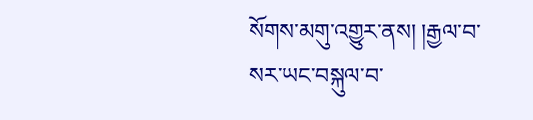སོགས་མགུ་འགྱུར་ནས། །རྒྱལ་བ་སར་ཡང་བསྐུལ་བ་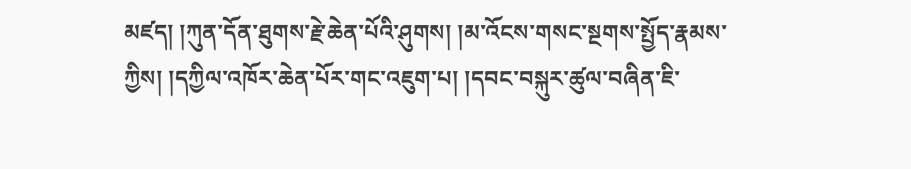མཛད། །ཀུན་དོན་ཐུགས་རྗེ་ཆེན་པོའི་ཤུགས། །མ་འོངས་གསང་སྔགས་སྤྱོད་རྣམས་ཀྱིས། །དཀྱིལ་འཁོར་ཆེན་པོར་གང་འཇུག་པ། །དབང་བསྐུར་ཚུལ་བཞིན་ཇི་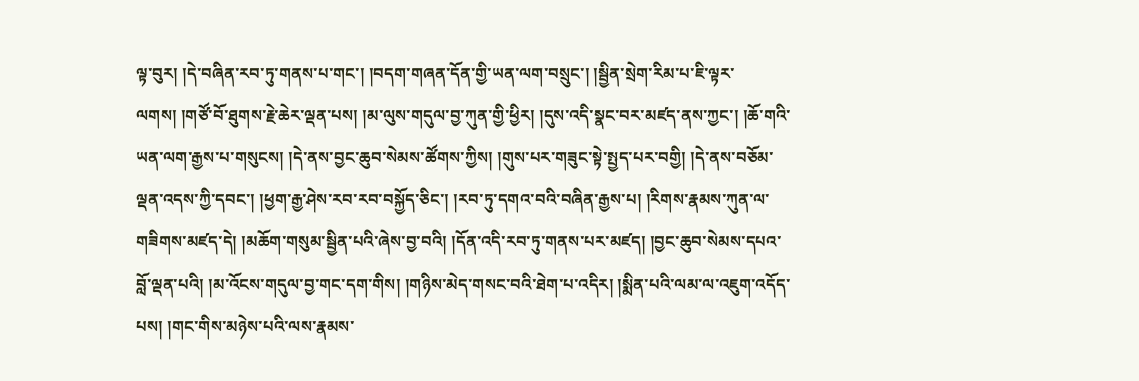ལྟ་བུར། །དེ་བཞིན་རབ་ཏུ་གནས་པ་གང་། །བདག་གཞན་དོན་གྱི་ཡན་ལག་བསྲུང་། །སྦྱིན་སྲེག་རིམ་པ་ཇི་ལྟར་ལགས། །གཙོ་བོ་ཐུགས་རྗེ་ཆེར་ལྡན་པས། །མ་ལུས་གདུལ་བྱ་ཀུན་གྱི་ཕྱིར། །དུས་འདི་སྣང་བར་མཛད་ནས་ཀྱང་། །ཆོ་གའི་ཡན་ལག་རྒྱས་པ་གསུངས། །དེ་ནས་བྱང་ཆུབ་སེམས་ཚོགས་ཀྱིས། །གུས་པར་གཟུང་སྟེ་སྤྱད་པར་བགྱི། །དེ་ནས་བཅོམ་ལྡན་འདས་ཀྱི་དབང་། །ཕྱག་རྒྱ་ཤེས་རབ་རབ་བསྐྱོད་ཅིང་། །རབ་ཏུ་དགའ་བའི་བཞིན་རྒྱས་པ། །རིགས་རྣམས་ཀུན་ལ་གཟིགས་མཛད་དེ། །མཆོག་གསུམ་སྦྱིན་པའི་ཞེས་བྱ་བའི། །དོན་འདི་རབ་ཏུ་གནས་པར་མཛད། །བྱང་ཆུབ་སེམས་དཔའ་བློ་ལྡན་པའི། །མ་འོངས་གདུལ་བྱ་གང་དག་གིས། །གཉིས་མེད་གསང་བའི་ཐེག་པ་འདིར། །སྨིན་པའི་ལམ་ལ་འཇུག་འདོད་པས། །གང་གིས་མཉེས་པའི་ལས་རྣམས་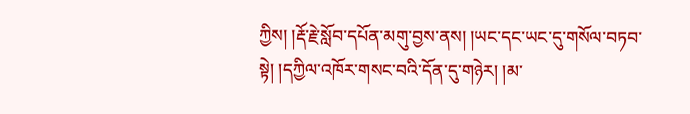ཀྱིས། །རྡོ་རྗེ་སློབ་དཔོན་མགུ་བྱས་ནས། །ཡང་དང་ཡང་དུ་གསོལ་བཏབ་སྟེ། །དཀྱིལ་འཁོར་གསང་བའི་དོན་དུ་གཉེར། །མ་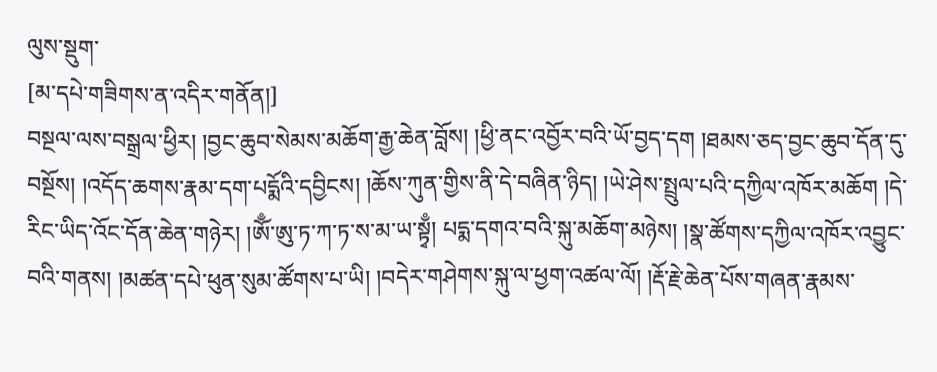ལུས་སྡུག་
[མ་དཔེ་གཟིགས་ན་འདིར་གནོན།]
བསྔལ་ལས་བསྒྲལ་ཕྱིར། །བྱང་ཆུབ་སེམས་མཆོག་རྒྱ་ཆེན་བློས། །ཕྱི་ནང་འབྱོར་བའི་ཡོ་བྱད་དག །ཐམས་ཅད་བྱང་ཆུབ་དོན་དུ་བསྔོས། །འདོད་ཆགས་རྣམ་དག་པདྨོའི་དབྱིངས། །ཆོས་ཀུན་གྱིས་ནི་དེ་བཞིན་ཉིད། །ཡེ་ཤེས་སྤྲུལ་པའི་དཀྱིལ་འཁོར་མཆོག །དེ་རིང་ཡིད་འོང་དོན་ཆེན་གཉེར། །ཨོྃ་ཨུ་ཏ་ཀ་ཏ་ས་མ་ཡ་སྟྭྃ། པདྨ་དགའ་བའི་སྐུ་མཆོག་མཉེས། །སྣ་ཚོགས་དཀྱིལ་འཁོར་འབྱུང་བའི་གནས། །མཚན་དཔེ་ཕུན་སུམ་ཚོགས་པ་ཡི། །བདེར་གཤེགས་སྐུ་ལ་ཕྱག་འཚལ་ལོ། །རྡོ་རྗེ་ཆེན་པོས་གཞན་རྣམས་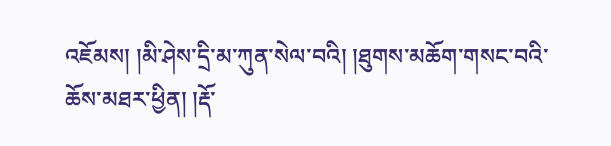འཇོམས། །མི་ཤེས་དྲི་མ་ཀུན་སེལ་བའི། །ཐུགས་མཆོག་གསང་བའི་ཆོས་མཐར་ཕྱིན། །རྡོ་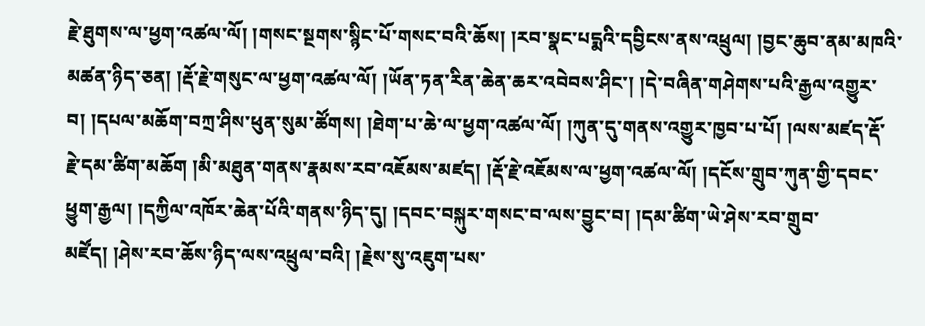རྗེ་ཐུགས་ལ་ཕྱག་འཚལ་ལོ། །གསང་སྔགས་སྙིང་པོ་གསང་བའི་ཆོས། །རབ་སྣང་པདྨའི་དབྱིངས་ནས་འཕྲུལ། །བྱང་ཆུབ་ནམ་མཁའི་མཚན་ཉིད་ཅན། །རྡོ་རྗེ་གསུང་ལ་ཕྱག་འཚལ་ལོ། །ཡོན་ཏན་རིན་ཆེན་ཆར་འབེབས་ཤིང་། །དེ་བཞིན་གཤེགས་པའི་རྒྱལ་འགྱུར་བ། །དཔལ་མཆོག་བཀྲ་ཤིས་ཕུན་སུམ་ཚོགས། །ཐེག་པ་ཆེ་ལ་ཕྱག་འཚལ་ལོ། །ཀུན་དུ་གནས་འགྱུར་ཁྱབ་པ་པོ། །ལས་མཛད་རྡོ་རྗེ་དམ་ཚིག་མཆོག །མི་མཐུན་གནས་རྣམས་རབ་འཇོམས་མཛད། །རྡོ་རྗེ་འཇོམས་ལ་ཕྱག་འཚལ་ལོ། །དངོས་གྲུབ་ཀུན་གྱི་དབང་ཕྱུག་རྒྱལ། །དཀྱིལ་འཁོར་ཆེན་པོའི་གནས་ཉིད་དུ། །དབང་བསྐུར་གསང་བ་ལས་བྱུང་བ། །དམ་ཚིག་ཡེ་ཤེས་རབ་གྲུབ་མཛོད། །ཤེས་རབ་ཆོས་ཉིད་ལས་འཕྲུལ་བའི། །རྗེས་སུ་འཇུག་པས་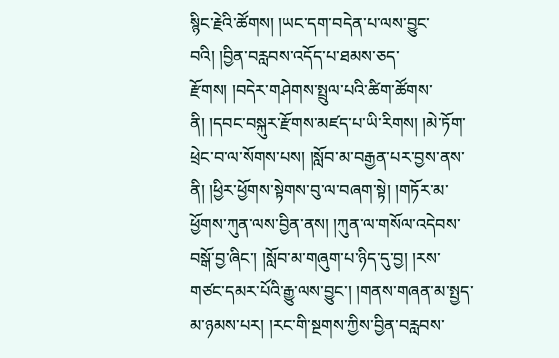སྙིང་རྗེའི་ཚོགས། །ཡང་དག་བདེན་པ་ལས་བྱུང་བའི། །བྱིན་བརླབས་འདོད་པ་ཐམས་ཅད་རྫོགས། །བདེར་གཤེགས་སྤྲུལ་པའི་ཚིག་ཚོགས་ནི། །དབང་བསྐུར་རྫོགས་མཛད་པ་ཡི་རིགས། །མེ་ཏོག་ཕྲེང་བ་ལ་སོགས་པས། །སློབ་མ་བརྒྱན་པར་བྱས་ནས་ནི། །ཕྱིར་ཕྱོགས་སྟེགས་བུ་ལ་བཞག་སྟེ། །གཏོར་མ་ཕྱོགས་ཀུན་ལས་བྱིན་ནས། །ཀུན་ལ་གསོལ་འདེབས་བསྒོ་བྱ་ཞིང་། །སློབ་མ་གཞུག་པ་ཉིད་དུ་བྱ། །རས་གཙང་དམར་པོའི་རྒྱུ་ལས་བྱུང་། །གནས་གཞན་མ་སྤྱད་མ་ཉམས་པར། །རང་གི་སྔགས་ཀྱིས་བྱིན་བརླབས་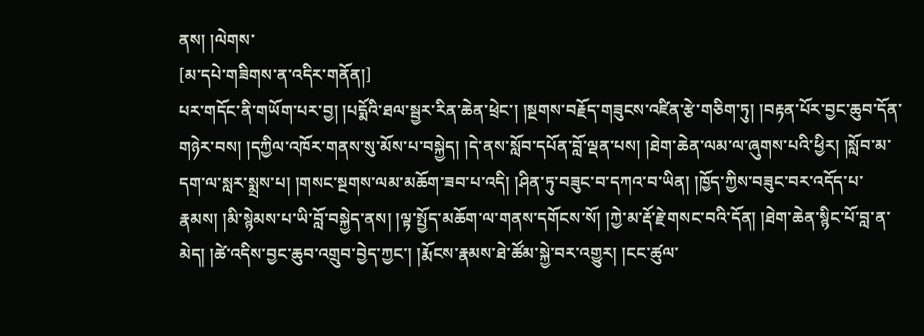ནས། །ལེགས་
[མ་དཔེ་གཟིགས་ན་འདིར་གནོན།]
པར་གདོང་ནི་གཡོག་པར་བྱ། །པདྨོའི་ཐལ་སྦྱར་རིན་ཆེན་ཕྲེང་། །སྔགས་བརྗོད་གཟུངས་འཛིན་རྩེ་གཅིག་ཏུ། །བརྟན་པོར་བྱང་ཆུབ་དོན་གཉེར་བས། །དཀྱིལ་འཁོར་གནས་སུ་མོས་པ་བསྐྱེད། །དེ་ནས་སློབ་དཔོན་བློ་ལྡན་པས། །ཐེག་ཆེན་ལམ་ལ་ཞུགས་པའི་ཕྱིར། །སློབ་མ་དག་ལ་སླར་སྨྲས་པ། །གསང་སྔགས་ལམ་མཆོག་ཟབ་པ་འདི། །ཤིན་ཏུ་བཟུང་བ་དཀའ་བ་ཡིན། །ཁྱོད་ཀྱིས་བཟུང་བར་འདོད་པ་རྣམས། །མི་སྙེམས་པ་ཡི་བློ་བསྐྱེད་ནས། །ལྟ་སྤྱོད་མཆོག་ལ་གནས་དགོངས་སོ། །ཀྱེ་མ་རྡོ་རྗེ་གསང་བའི་དོན། །ཐེག་ཆེན་སྙིང་པོ་བླ་ན་མེད། །ཚེ་འདིས་བྱང་ཆུབ་འགྲུབ་བྱེད་ཀྱང་། །རྨོངས་རྣམས་ཐེ་ཚོམ་སྐྱེ་བར་འགྱུར། །ངང་ཚུལ་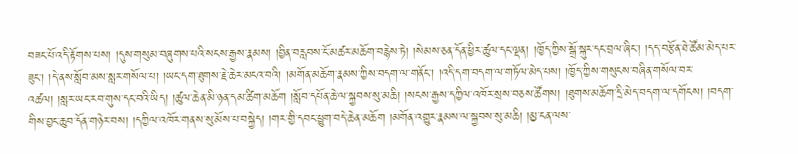བཟང་པོ་འདི་རྟོགས་པས། །དུས་གསུམ་བཞུགས་པའི་སངས་རྒྱས་རྣམས། །བྱིན་བརླབས་ངོ་མཚར་མཆོག་བརྙེས་ཏེ། །སེམས་ཅན་དོན་ཕྱིར་ཚུལ་དང་ལྡན། །ཁྱོད་ཀྱིས་སྒྲོ་སྐུར་དང་བྲལ་ཞིང་། །དད་བརྩོན་ཐེ་ཚོམ་མེད་པར་ཟུང་། །དེ་ནས་སློབ་མས་སླར་གསོལ་པ། །ཡང་དག་ཐུགས་རྗེ་ཆེར་མངའ་བའི། །མགོན་མཆོག་རྣམས་ཀྱིས་བདག་ལ་གནོང་། །འདི་དག་བདག་ལ་གཏོལ་མེད་པས། །ཁྱོད་ཀྱིས་གསུངས་བཞིན་གསོལ་བར་འཚལ། །སླར་ཡང་རབ་གུས་དང་བའི་ཡིད། །ཚུལ་ཆེན་མི་ཉན་དམ་ཚིག་མཆོག །སློབ་དཔོན་ཆེ་ལ་སྐྱབས་སུ་མཆི། །སངས་རྒྱས་དཀྱིལ་འཁོར་སྲས་བཅས་ཚོགས། །ཐུགས་མཆོག་དྲི་མེད་བདག་ལ་དགོངས། །བདག་གིས་བྱང་ཆུབ་དོན་གཉེར་བས། །དཀྱིལ་འཁོར་གནས་སུ་མོས་པ་བསྐྱེད། །གར་གྱི་དབང་ཕྱུག་བདེ་ཆེན་མཆོག །མགོན་འགྱུར་རྣམས་ལ་སྐྱབས་སུ་མཆི། །མྱ་ངན་ལས་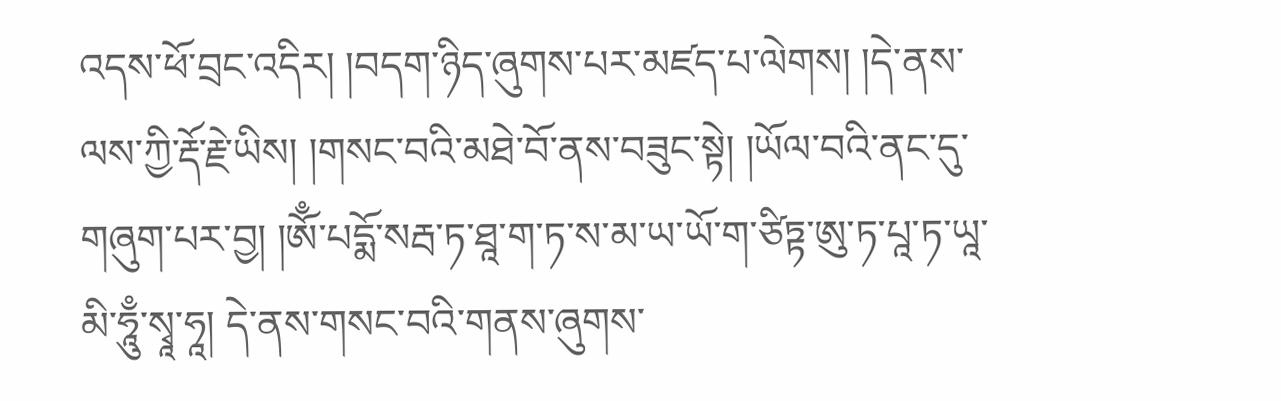འདས་ཕོ་བྲང་འདིར། །བདག་ཉིད་ཞུགས་པར་མཛད་པ་ལེགས། །དེ་ནས་ལས་ཀྱི་རྡོ་རྗེ་ཡིས། །གསང་བའི་མཐེ་བོ་ནས་བཟུང་སྟེ། །ཡོལ་བའི་ནང་དུ་གཞུག་པར་བྱ། །ཨོྃ་པདྨོ་སརྦ་ཏ་ཐཱ་ག་ཏ་ས་མ་ཡ་ཡོ་ག་ཙིཏྟ་ཨུ་ཏ་པཱ་ཏ་ཡཱ་མི་ཧཱུྃ་སྭཱ་ཧཱ། དེ་ནས་གསང་བའི་གནས་ཞུགས་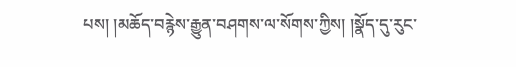པས། །མཆོད་བརྙེས་རྒྱུན་བཤགས་ལ་སོགས་ཀྱིས། །སྣོད་དུ་རུང་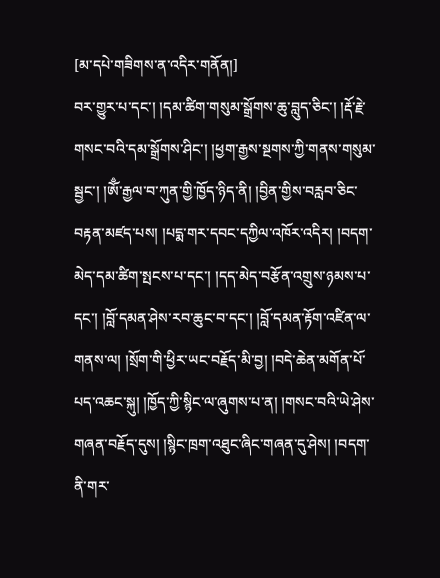[མ་དཔེ་གཟིགས་ན་འདིར་གནོན།]
བར་གྱུར་པ་དང་། །དམ་ཚིག་གསུམ་སྒྲོགས་ཆུ་བླུད་ཅིང་། །རྡོ་རྗེ་གསང་བའི་དམ་སྒྲོགས་ཤིང་། །ཕྱག་རྒྱས་སྔགས་ཀྱི་གནས་གསུམ་སྦྱང་། །ཨོྃ་རྒྱལ་བ་ཀུན་གྱི་ཁྱོད་ཉིད་ནི། །བྱིན་གྱིས་བརླབ་ཅིང་བརྟན་མཛད་པས། །པདྨ་གར་དབང་དཀྱིལ་འཁོར་འདིར། །བདག་མེད་དམ་ཚིག་སྤངས་པ་དང་། །དད་མེད་བརྩོན་འགྲུས་ཉམས་པ་དང་། །བློ་དམན་ཤེས་རབ་ཆུང་བ་དང་། །བློ་དམན་རྟོག་འཛིན་ལ་གནས་ལ། །སྲོག་གི་ཕྱིར་ཡང་བརྗོད་མི་བྱ། །བདེ་ཆེན་མགོན་པོ་པད་འཆང་སྐུ། །ཁྱོད་ཀྱི་སྙིང་ལ་ཞུགས་པ་ན། །གསང་བའི་ཡེ་ཤེས་གཞན་བརྗོད་དུས། །སྙིང་ཁྲག་འཐུང་ཞིང་གཞན་དུ་ཤེས། །བདག་ནི་གར་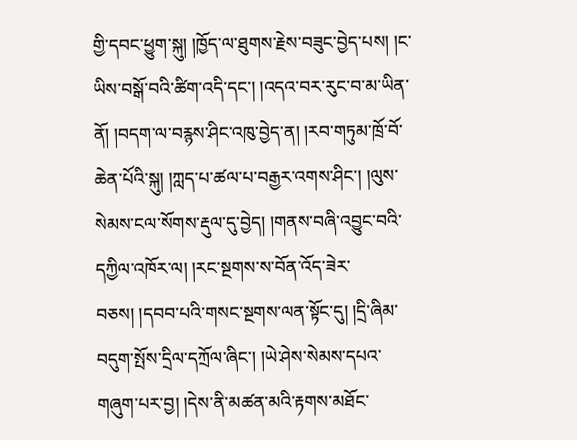གྱི་དབང་ཕྱུག་སྐུ། །ཁྱོད་ལ་ཐུགས་རྗེས་བཟུང་བྱེད་པས། །ང་ཡིས་བསྒོ་བའི་ཚིག་འདི་དང་། །འདའ་བར་རུང་བ་མ་ཡིན་ནོ། །བདག་ལ་བརྙས་ཤིང་འཁུ་བྱེད་ན། །རབ་གཏུམ་ཁྲོ་བོ་ཆེན་པོའི་སྐུ། །ཀླད་པ་ཚལ་པ་བརྒྱར་འགས་ཤིང་། །ལུས་སེམས་ངལ་སོགས་རྡུལ་དུ་བྱེད། །གནས་བཞི་འབྱུང་བའི་དཀྱིལ་འཁོར་ལ། །རང་སྔགས་ས་བོན་འོད་ཟེར་བཅས། །དབབ་པའི་གསང་སྔགས་ལན་སྟོང་དུ། །དྲི་ཞིམ་བདུག་སྤོས་དྲིལ་དཀྲོལ་ཞིང་། །ཡེ་ཤེས་སེམས་དཔའ་གཞུག་པར་བྱ། །དེས་ནི་མཚན་མའི་རྟགས་མཐོང་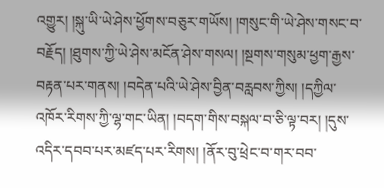འགྱུར། །སྐུ་ཡི་ཡེ་ཤེས་ཕྱོགས་བཅུར་གཡོས། །གསུང་གི་ཡེ་ཤེས་གསང་བ་བརྗོད། །ཐུགས་ཀྱི་ཡེ་ཤེས་མངོན་ཤེས་གསལ། །སྔགས་གསུམ་ཕྱག་རྒྱས་བརྟན་པར་གནས། །བདེན་པའི་ཡེ་ཤེས་བྱིན་བརླབས་ཀྱིས། །དཀྱིལ་འཁོར་རིགས་ཀྱི་ལྷ་གང་ཡིན། །བདག་གིས་བསྐལ་བ་ཅི་ལྟ་བར། །དུས་འདིར་དབབ་པར་མཛད་པར་རིགས། །ནོར་བུ་ཕྲེང་བ་གར་བབ་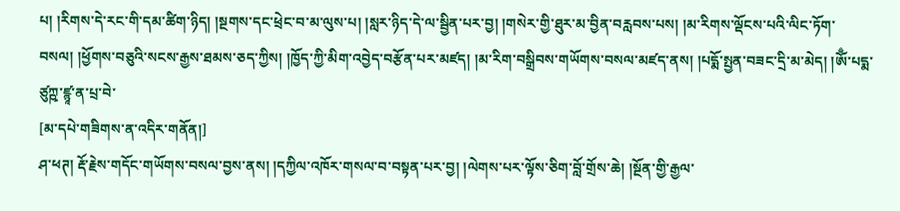པ། །རིགས་དེ་རང་གི་དམ་ཚིག་ཉིད། །སྔགས་དང་ཕྲེང་བ་མ་ལུས་པ། །སླར་ཉིད་དེ་ལ་སྦྱིན་པར་བྱ། །གསེར་གྱི་ཐུར་མ་བྱིན་བརླབས་པས། །མ་རིགས་ལྡོངས་པའི་ལིང་ཏོག་བསལ། །ཕྱོགས་བཅུའི་སངས་རྒྱས་ཐམས་ཅད་ཀྱིས། །ཁྱོད་ཀྱི་མིག་འབྱེད་བརྩོན་པར་མཛད། །མ་རིག་བསྒྲིབས་གཡོགས་བསལ་མཛད་ནས། །པདྨོ་སྤྱན་བཟང་དྲི་མ་མེད། །ཨོྃ་པདྨ་ཙུཀྵ་ཛྙཱ་ན་པྲ་བེ་
[མ་དཔེ་གཟིགས་ན་འདིར་གནོན།]
ཤ་ཕཊ། རྡོ་རྗེས་གདོང་གཡོགས་བསལ་བྱས་ནས། །དཀྱིལ་འཁོར་གསལ་བ་བསྟན་པར་བྱ། །ལེགས་པར་ལྟོས་ཅིག་བློ་གྲོས་ཆེ། །སྔོན་གྱི་རྒྱལ་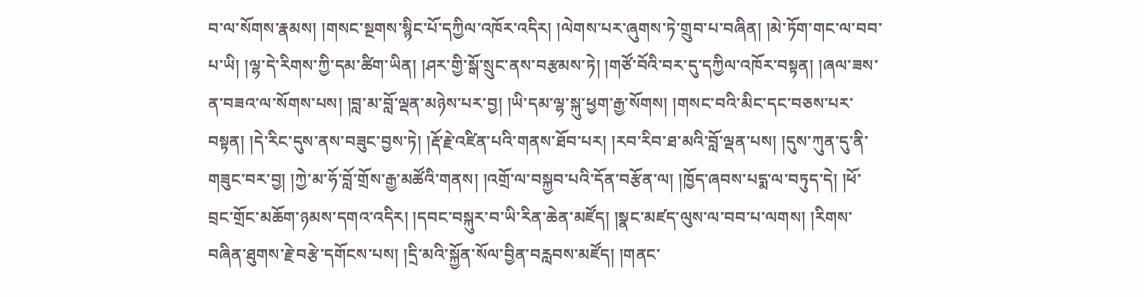བ་ལ་སོགས་རྣམས། །གསང་སྔགས་སྙིང་པོ་དཀྱིལ་འཁོར་འདིར། །ལེགས་པར་ཞུགས་ཏེ་གྲུབ་པ་བཞིན། །མེ་ཏོག་གང་ལ་བབ་པ་ཡི། །ལྷ་དེ་རིགས་ཀྱི་དམ་ཚིག་ཡིན། །ཤར་གྱི་སྒོ་སྲུང་ནས་བརྩམས་ཏེ། །གཙོ་བོའི་བར་དུ་དཀྱིལ་འཁོར་བསྟན། །ཞལ་ཟས་ན་བཟའ་ལ་སོགས་པས། །བླ་མ་བློ་ལྡན་མཉེས་པར་བྱ། །ཡི་དམ་ལྷ་སྐུ་ཕྱག་རྒྱ་སོགས། །གསང་བའི་མིང་དང་བཅས་པར་བསྟན། །དེ་རིང་དུས་ནས་བཟུང་བྱས་ཏེ། །རྡོ་རྗེ་འཛིན་པའི་གནས་ཐོབ་པར། །རབ་རིབ་ཐ་མའི་བློ་ལྡན་པས། །དུས་ཀུན་དུ་ནི་གཟུང་བར་བྱ། །ཀྱེ་མ་ཧོ་བློ་གྲོས་རྒྱ་མཚོའི་གནས། །འགྲོ་ལ་བསྐྱབ་པའི་དོན་བརྩོན་ལ། །ཁྱོད་ཞབས་པདྨ་ལ་བཏུད་དེ། །ཕོ་བྲང་གྲོང་མཆོག་ཉམས་དགའ་འདིར། །དབང་བསྐུར་བ་ཡི་རིན་ཆེན་མཛོད། །སྣང་མཛད་ལུས་ལ་བབ་པ་ལགས། །རིགས་བཞིན་ཐུགས་རྗེ་བརྩེ་དགོངས་པས། །དྲི་མའི་སྐྱོན་སོལ་བྱིན་བརླབས་མཛོད། །གནང་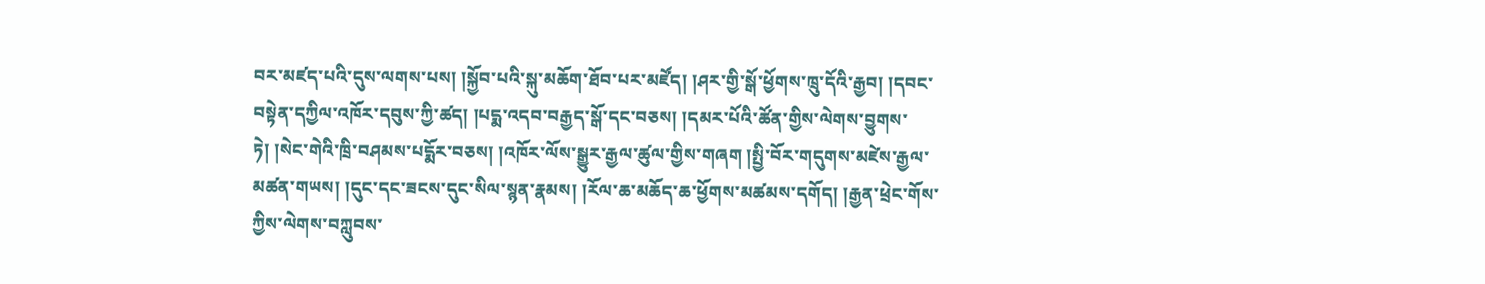བར་མཛད་པའི་དུས་ལགས་པས། །སྐྱོབ་པའི་སྐུ་མཆོག་ཐོབ་པར་མཛོད། །ཤར་གྱི་སྒོ་ཕྱོགས་ཁྲུ་དོའི་རྒྱབ། །དབང་བསྟེན་དཀྱིལ་འཁོར་དབུས་ཀྱི་ཚད། །པདྨ་འདབ་བརྒྱད་སྒོ་དང་བཅས། །དམར་པོའི་ཚོན་གྱིས་ལེགས་བྱུགས་ཏེ། །སེང་གེའི་ཁྲི་བཤམས་པདྨོར་བཅས། །འཁོར་ལོས་སྒྱུར་རྒྱལ་ཚུལ་གྱིས་གཞག །སྤྱི་བོར་གདུགས་མཛེས་རྒྱལ་མཚན་གཡས། །དུང་དང་ཟངས་དུང་སིལ་སྙན་རྣམས། །རོལ་ཆ་མཆོད་ཆ་ཕྱོགས་མཚམས་དགོད། །རྒྱན་ཕྲེང་གོས་ཀྱིས་ལེགས་བཀླུབས་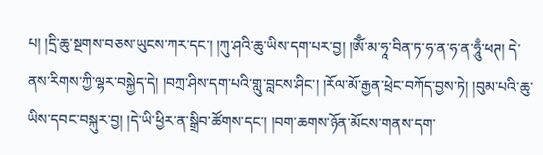པ། །དྲི་ཆུ་སྔགས་བཅས་ཡུངས་ཀར་དང་། །ཀུ་ཤའི་ཆུ་ཡིས་དག་པར་བྱ། །ཨོྃ་མ་ཧཱ་བིན་ཏ་ཧ་ན་ཧ་ན་ཧཱུྃ་ཕཊ། དེ་ནས་རིགས་ཀྱི་ལྷར་བསྐྱེད་དེ། །བཀྲ་ཤིས་དག་པའི་གླུ་བླངས་ཤིང་། །རོལ་མོ་རྒྱན་ཕྲེང་བཀོད་བྱས་ཏེ། །བུམ་པའི་ཆུ་ཡིས་དབང་བསྐུར་བྱ། །དེ་ཡི་ཕྱིར་ན་སྒྲིབ་ཚོགས་དང་། །བག་ཆགས་ཉོན་མོངས་གནས་དག་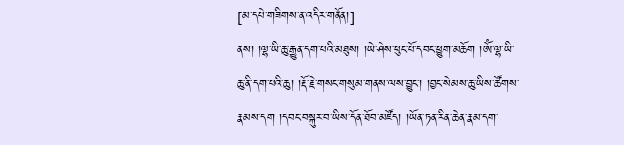[མ་དཔེ་གཟིགས་ན་འདིར་གནོན།]
ནས། །ལྷ་ཡི་ཆུ་རྒྱུན་དག་པའི་མཐུས། །ཡེ་ཤེས་ཕུང་པོ་དབང་ཕྱུག་མཆོག །ཨོཾ་ལྷ་ཡི་ཆུ་ནི་དག་པའི་ཆུ། །རྡོ་རྗེ་གསང་གསུམ་གནས་ལས་བྱུང་། །བྱང་སེམས་ཆུ་ཡིས་ཚོགས་རྣམས་དག །དབང་བསྐུར་བ་ཡིས་དོན་ཐོབ་མཛོད། །ཡོན་ཏན་རིན་ཆེན་རྣམ་དག་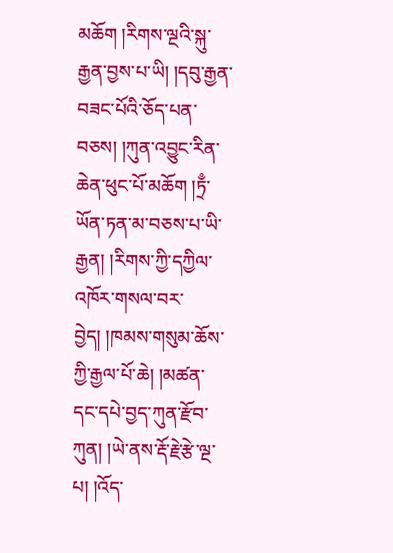མཆོག །རིགས་ལྔའི་སྐུ་རྒྱན་བྱས་པ་ཡི། །དབུ་རྒྱན་བཟང་པོའི་ཅོད་པན་བཅས། །ཀུན་འབྱུང་རིན་ཆེན་ཕུང་པོ་མཆོག །ཏྲྃ་ཡོན་ཏན་མ་བཅས་པ་ཡི་རྒྱན། །རིགས་ཀྱི་དཀྱིལ་འཁོར་གསལ་བར་བྱེད། །ཁམས་གསུམ་ཆོས་ཀྱི་རྒྱལ་པོ་ཆེ། །མཚན་དང་དཔེ་བྱད་ཀུན་རྫོབ་ཀུན། །ཡེ་ནས་རྡོ་རྗེ་རྩེ་ལྔ་པ། །འོད་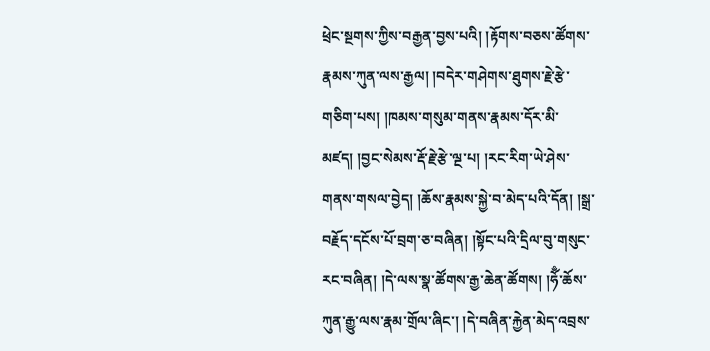ཕྲེང་སྔགས་ཀྱིས་བརྒྱན་བྱས་པའི། །རྟོགས་བཅས་ཚོགས་རྣམས་ཀུན་ལས་རྒྱལ། །བདེར་གཤེགས་ཐུགས་རྗེ་རྩེ་གཅིག་པས། །ཁམས་གསུམ་གནས་རྣམས་དོར་མི་མཛད། །བྱང་སེམས་རྡོ་རྗེ་རྩེ་ལྔ་པ། །རང་རིག་ཡེ་ཤེས་གནས་གསལ་བྱེད། །ཆོས་རྣམས་སྐྱེ་བ་མེད་པའི་དོན། །སྒྲ་བརྗོད་དངོས་པོ་བྲག་ཅ་བཞིན། །སྟོང་པའི་དྲིལ་བུ་གསུང་རང་བཞིན། །དེ་ལས་སྣ་ཚོགས་རྒྱ་ཆེན་ཚོགས། །ཧོྃ་ཆོས་ཀུན་རྒྱུ་ལས་རྣམ་གྲོལ་ཞིང་། །དེ་བཞིན་རྐྱེན་མེད་འབྲས་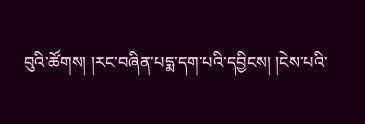བུའི་ཚོགས། །རང་བཞིན་པདྨ་དག་པའི་དབྱིངས། །ངེས་པའི་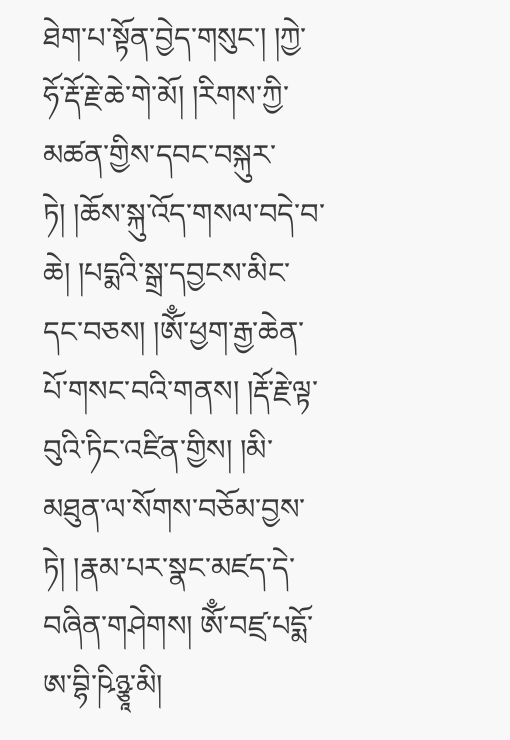ཐེག་པ་སྟོན་བྱེད་གསུང་། །ཀྱེ་ཧོ་རྡོ་རྗེ་ཆེ་གེ་མོ། །རིགས་ཀྱི་མཚན་གྱིས་དབང་བསྐུར་ཏེ། །ཆོས་སྐུ་འོད་གསལ་བདེ་བ་ཆེ། །པདྨའི་སྒྲ་དབྱངས་མིང་དང་བཅས། །ཨོྃ་ཕྱག་རྒྱ་ཆེན་པོ་གསང་བའི་གནས། །རྡོ་རྗེ་ལྟ་བུའི་ཏིང་འཛིན་གྱིས། །མི་མཐུན་ལ་སོགས་བཅོམ་བྱས་ཏེ། །རྣམ་པར་སྣང་མཛད་དེ་བཞིན་གཤེགས། ཨོྃ་བཛྲ་པདྨོ་ཨ་བྷི་ཥིཉྩཱ་མི།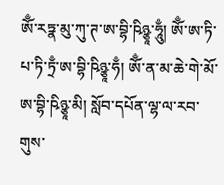ཨོྃ་རཏྣ་མུ་ཀུ་ཊ་ཨ་བྷི་ཥིཉྩཱ་ཧཱུྃ། ཨོྃ་ཨ་ཏི་པ་ཏི་ཏྲྃ་ཨ་བྷི་ཥིཉྩཱ་ཧྃ། ཨོྃ་ན་མ་ཆེ་གེ་མོ་ཨ་བྷི་ཥིཉྩཱ་མི། སློབ་དཔོན་ལྷ་ལ་རབ་གུས་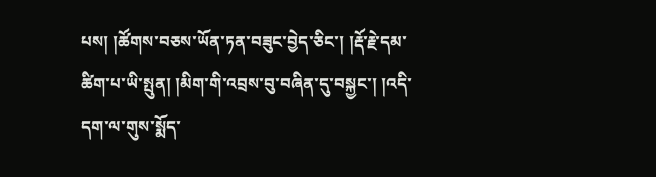པས། །ཚོགས་བཅས་ཡོན་ཏན་བཟུང་བྱེད་ཅིང་། །རྡོ་རྗེ་དམ་ཚིག་པ་ཡི་སྤུན། །མིག་གི་འབྲས་བུ་བཞིན་དུ་བསྐྱང་། །འདི་དག་ལ་གུས་སྨོད་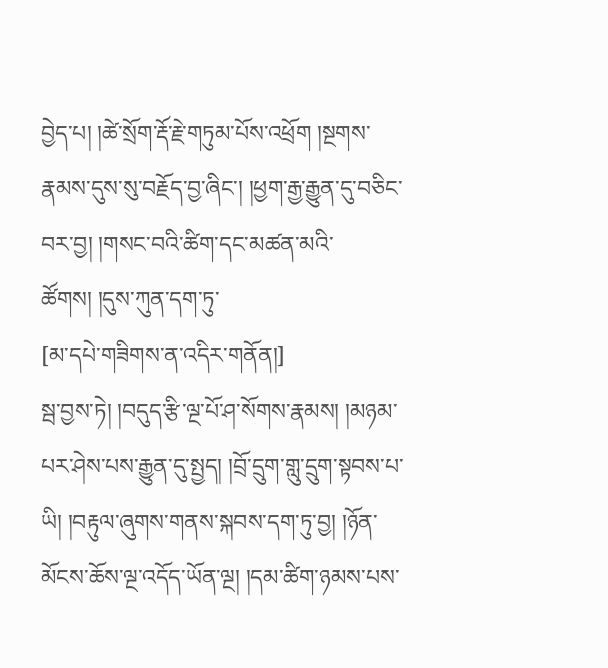བྱེད་པ། །ཚེ་སྲོག་རྡོ་རྗེ་གཏུམ་པོས་འཕྲོག །སྔགས་རྣམས་དུས་སུ་བརྗོད་བྱ་ཞིང་། །ཕྱག་རྒྱ་རྒྱུན་དུ་བཅིང་བར་བྱ། །གསང་བའི་ཚིག་དང་མཚན་མའི་ཚོགས། །དུས་ཀུན་དག་ཏུ་
[མ་དཔེ་གཟིགས་ན་འདིར་གནོན།]
སྦ་བྱས་ཏེ། །བདུད་རྩི་ལྔ་པོ་ཤ་སོགས་རྣམས། །མཉམ་པར་ཤེས་པས་རྒྱུན་དུ་སྤྱད། །བྲོ་དྲུག་གླུ་དྲུག་སྟབས་པ་ཡི། །བརྟུལ་ཞུགས་གནས་སྐབས་དག་ཏུ་བྱ། །ཉོན་མོངས་ཆོས་ལྔ་འདོད་ཡོན་ལྔ། །དམ་ཚིག་ཉམས་པས་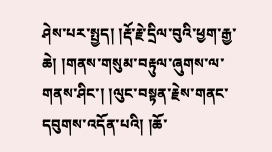ཤེས་པར་སྤྱད། །རྡོ་རྗེ་དྲིལ་བུའི་ཕྱག་རྒྱ་ཆེ། །གནས་གསུམ་བརྟུལ་ཞུགས་ལ་གནས་ཤིང་། །ལུང་བསྟན་རྗེས་གནང་དབུགས་འདོན་པའི། །ཆོ་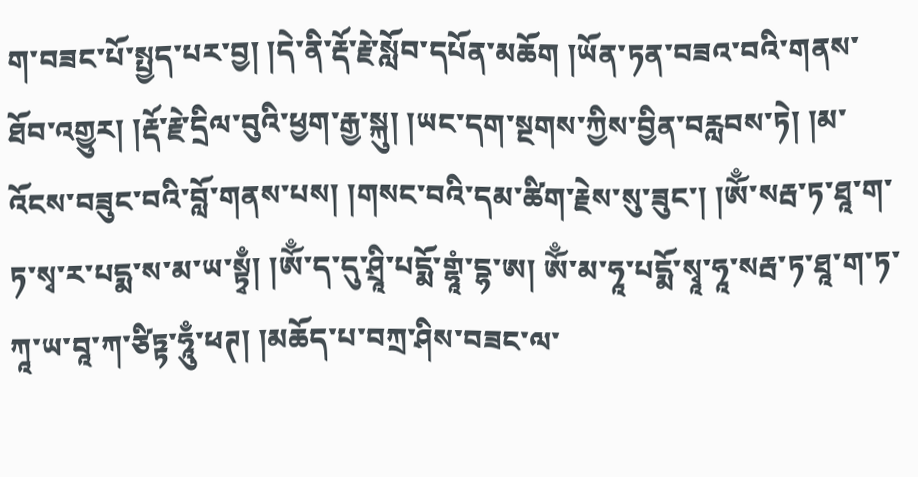ག་བཟང་པོ་སྤྱད་པར་བྱ། །དེ་ནི་རྡོ་རྗེ་སློབ་དཔོན་མཆོག །ཡོན་ཏན་བཟའ་བའི་གནས་ཐོབ་འགྱུར། །རྡོ་རྗེ་དྲིལ་བུའི་ཕྱག་རྒྱ་སྐུ། །ཡང་དག་སྔགས་ཀྱིས་བྱིན་བརླབས་ཏེ། །མ་འོངས་བཟུང་བའི་བློ་གནས་པས། །གསང་བའི་དམ་ཚིག་རྗེས་སུ་ཟུང་། །ཨོྃ་སརྦ་ཏ་ཐཱ་ག་ཏ་སྭ་ར་པདྨ་ས་མ་ཡ་སྟྭྃ། །ཨོྃ་ད་དུ་ཤྲཱི་པདྨོ་གྷཱཾ་དྷ་ཨ། ཨོྃ་མ་ཧཱ་པདྨོ་སྭཱ་ཧཱ་སརྦ་ཏ་ཐཱ་ག་ཏ་ཀཱ་ཡ་བཱ་ཀ་ཙིཏྟ་ཧཱུྃ་ཕཊ། །མཆོད་པ་བཀྲ་ཤིས་བཟང་ལ་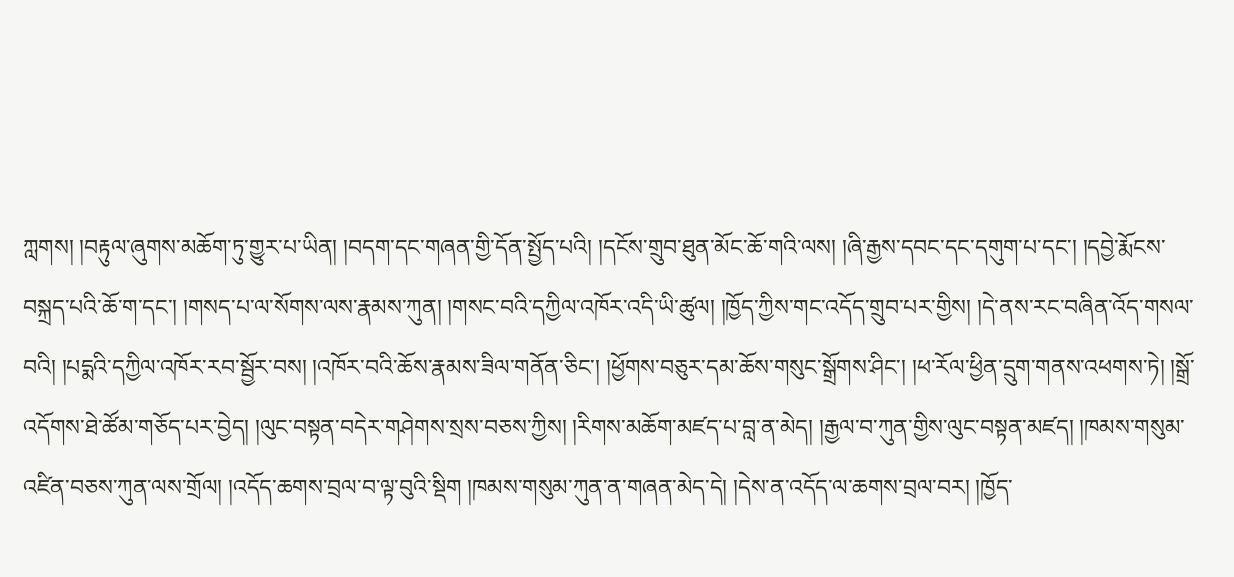ཀླགས། །བརྟུལ་ཞུགས་མཆོག་ཏུ་གྱུར་པ་ཡིན། །བདག་དང་གཞན་གྱི་དོན་སྤྱོད་པའི། །དངོས་གྲུབ་ཐུན་མོང་ཆོ་གའི་ལས། །ཞི་རྒྱས་དབང་དང་དགུག་པ་དང་། །དབྱེ་རྨོངས་བསྐྲད་པའི་ཆོ་ག་དང་། །གསད་པ་ལ་སོགས་ལས་རྣམས་ཀུན། །གསང་བའི་དཀྱིལ་འཁོར་འདི་ཡི་ཚུལ། །ཁྱོད་ཀྱིས་གང་འདོད་གྲུབ་པར་གྱིས། །དེ་ནས་རང་བཞིན་འོད་གསལ་བའི། །པདྨའི་དཀྱིལ་འཁོར་རབ་སྦྱོར་བས། །འཁོར་བའི་ཆོས་རྣམས་ཟིལ་གནོན་ཅིང་། །ཕྱོགས་བཅུར་དམ་ཆོས་གསུང་སྒྲོགས་ཤིང་། །ཕ་རོལ་ཕྱིན་དྲུག་གནས་འཕགས་ཏེ། །སྒྲོ་འདོགས་ཐེ་ཚོམ་གཅོད་པར་བྱེད། །ལུང་བསྟན་བདེར་གཤེགས་སྲས་བཅས་ཀྱིས། །རིགས་མཆོག་མཛད་པ་བླ་ན་མེད། །རྒྱལ་བ་ཀུན་གྱིས་ལུང་བསྟན་མཛད། །ཁམས་གསུམ་འཛིན་བཅས་ཀུན་ལས་གྲོལ། །འདོད་ཆགས་བྲལ་བ་ལྟ་བུའི་སྡིག །ཁམས་གསུམ་ཀུན་ན་གཞན་མེད་དེ། །དེས་ན་འདོད་ལ་ཆགས་བྲལ་བར། །ཁྱོད་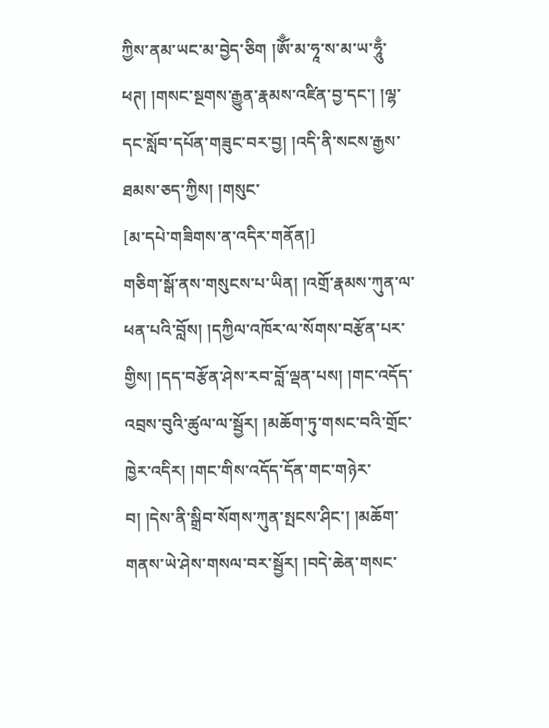ཀྱིས་ནམ་ཡང་མ་བྱེད་ཅིག །ཨོྃ་མ་ཧཱ་ས་མ་ཡ་ཧཱུྃ་ཕཊ། །གསང་སྔགས་རྒྱུན་རྣམས་འཛིན་བྱ་དང་། །ལྷ་དང་སློབ་དཔོན་གཟུང་བར་བྱ། །འདི་ནི་སངས་རྒྱས་ཐམས་ཅད་ཀྱིས། །གསུང་
[མ་དཔེ་གཟིགས་ན་འདིར་གནོན།]
གཅིག་སྒོ་ནས་གསུངས་པ་ཡིན། །འགྲོ་རྣམས་ཀུན་ལ་ཕན་པའི་བློས། །དཀྱིལ་འཁོར་ལ་སོགས་བརྩོན་པར་གྱིས། །དད་བརྩོན་ཤེས་རབ་བློ་ལྡན་པས། །གང་འདོད་འབྲས་བུའི་ཚུལ་ལ་སྦྱོར། །མཆོག་ཏུ་གསང་བའི་གྲོང་ཁྱེར་འདིར། །གང་གིས་འདོད་དོན་གང་གཉེར་བ། །དེས་ནི་སྒྲིབ་སོགས་ཀུན་སྤངས་ཤིང་། །མཆོག་གནས་ཡེ་ཤེས་གསལ་བར་སྦྱོར། །བདེ་ཆེན་གསང་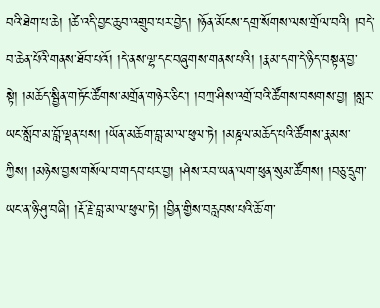བའི་ཐེག་པ་ཆེ། །ཚེ་འདི་བྱང་ཆུབ་འགྲུབ་པར་བྱེད། །ཉོན་མོངས་དགྲ་སོགས་ལས་གྲོལ་བའི། །བདེ་བ་ཆེན་པོའི་གནས་ཐོབ་པའོ། །དེ་ནས་ལྷ་དང་བཞུགས་གནས་པའི། །རྣམ་དག་དེ་ཉིད་བསྟན་བྱ་སྟེ། །མཆོད་སྦྱིན་གཏོང་ཚོགས་མགྲོན་གཉེར་ཅིང་། །བཀྲ་ཤིས་འགྲོ་བའི་ཚོགས་བསགས་བྱ། །སླར་ཡང་སློབ་མ་བློ་ལྡན་པས། །ཡོན་མཆོག་བླ་མ་ལ་ཕུལ་ཏེ། །མཎྜལ་མཆོད་པའི་ཚོགས་རྣམས་ཀྱིས། །མཉེས་བྱས་གསོལ་བ་གདབ་པར་བྱ། །ཤེས་རབ་ཡན་ལག་ཕུན་སུམ་ཚོགས། །བཅུ་དྲུག་ཡང་ན་ཉི་ཤུ་བཞི། །རྡོ་རྗེ་བླ་མ་ལ་ཕུལ་ཏེ། །བྱིན་གྱིས་བརླབས་པའི་ཆོ་ག་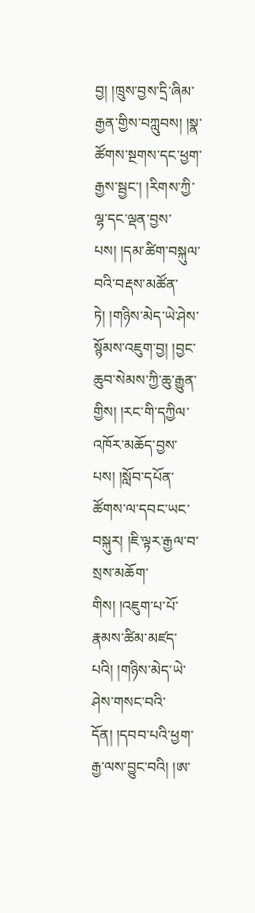བྱ། །ཁྲུས་བྱས་དྲི་ཞིམ་རྒྱན་གྱིས་བཀླུབས། །སྣ་ཚོགས་སྔགས་དང་ཕྱག་རྒྱས་སྦྱང་། །རིགས་ཀྱི་ལྷ་དང་ལྡན་བྱས་པས། །དམ་ཚིག་བསྐུལ་བའི་བརྡས་མཚོན་ཏེ། །གཉིས་མེད་ཡེ་ཤེས་སྙོམས་འཇུག་བྱ། །བྱང་ཆུབ་སེམས་ཀྱི་ཆུ་རྒྱུན་གྱིས། །རང་གི་དཀྱིལ་འཁོར་མཆོད་བྱས་པས། །སློབ་དཔོན་ཚོགས་ལ་དབང་ཡང་བསྐུར། །ཇི་ལྟར་རྒྱལ་བ་སྲས་མཆོག་གིས། །འཇུག་པ་པོ་རྣམས་ཚིམ་མཛད་པའི། །གཉིས་མེད་ཡེ་ཤེས་གསང་བའི་དོན། །དབབ་པའི་ཕྱག་རྒྱ་ལས་བྱུང་བའི། །ཨ་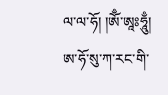ལ་ལ་ཧོ། །ཨོྃ་ཨཱཿཧཱུྃ། ཨ་ཧོ་སུ་ཀ་རང་གི་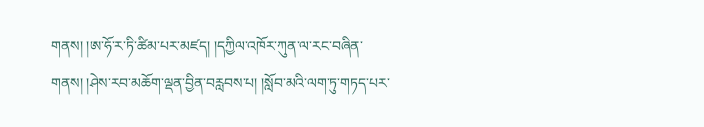གནས། །ཨ་ཧོ་ར་ཏི་ཚིམ་པར་མཛད། །དཀྱིལ་འཁོར་ཀུན་ལ་རང་བཞིན་གནས། །ཤེས་རབ་མཆོག་ལྡན་བྱིན་བརླབས་པ། །སློབ་མའི་ལག་ཏུ་གཏད་པར་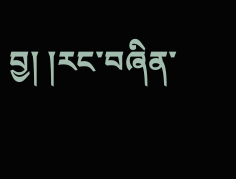བྱ། །རང་བཞིན་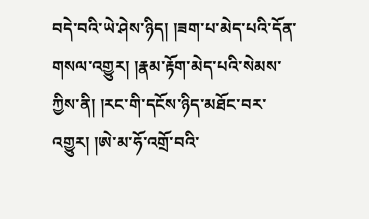བདེ་བའི་ཡེ་ཤེས་ཉིད། །ཟག་པ་མེད་པའི་དོན་གསལ་འགྱུར། །རྣམ་རྟོག་མེད་པའི་སེམས་ཀྱིས་ནི། །རང་གི་དངོས་ཉིད་མཐོང་བར་འགྱུར། །ཨེ་མ་ཧོ་འགྲོ་བའི་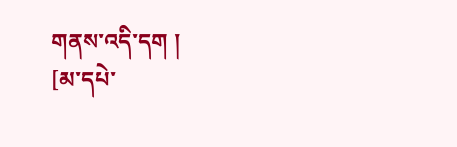གནས་འདི་དག །
[མ་དཔེ་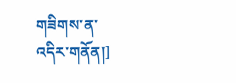གཟིགས་ན་འདིར་གནོན།]